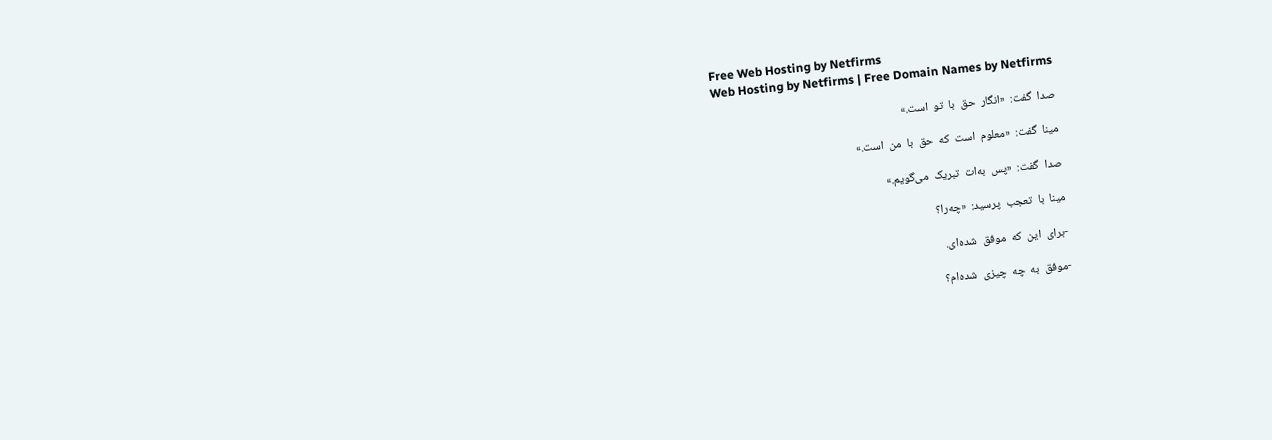Free Web Hosting by Netfirms
Web Hosting by Netfirms | Free Domain Names by Netfirms

صدا  گفت:  «انگار  حق  با  تو  است.»

مينا  گفت:  «معلوم  است  که  حق  با  من  است.»

صدا  گفت:  «پس  به‌ات  تبريک  می‌گويم.»

مينا  با  تعجب  پرسيد:  «چه‌را؟

-برای  اين  که  موفق  شده‌ای.

-موفق  به  چه  چيزی  شده‌ام؟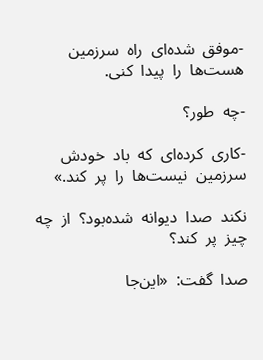-موفق  شده‌ای  راه  سرزمين  هست‌ها  را  پيدا  کنی.

-چه  طور؟

-کاری  کرده‌ای  که  باد  خودش  سرزمين  نيست‌ها  را  پر  کند.»

نکند  صدا  ديوانه  شده‌بود؟  از  چه  چيز  پر  کند؟

صدا  گفت:  «اين‌جا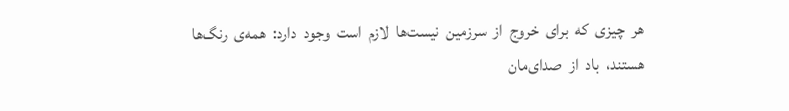هر  چيزی  که  برای  خروج  از  سرزمين  نيست‌ها  لازم  است  وجود  دارد:  همه‌ی  رنگ‌ها  هستند،  باد  از  صدای‌مان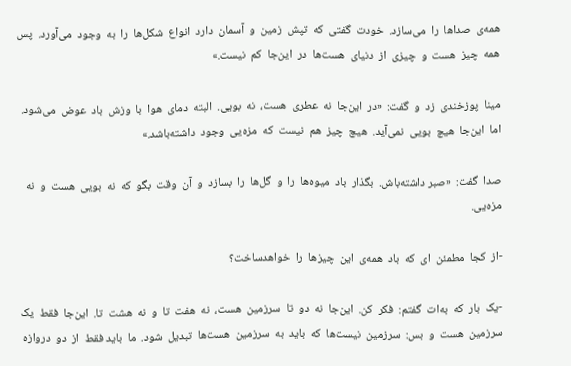همه‌ی  صداها  را  می‌سازد.  خودت  گفتی  که  تپش  زمين  و  آسمان  دارد  انواع  شکل‌ها  را  به  وجود  می‌آورد.  پس  همه  چيز  هست  و  چيزی  از  دنيای  هست‌ها  در  اين‌جا  کم  نيست.»

مينا  پوزخندی  زد  و  گفت:  «در  اين‌جا  نه  عطری  هست،  نه  بويی.  البته  دمای  هوا  با  وزش  باد  عوض  می‌شود.  اما  اين‌جا  هيچ  بويی  نمی‌آيد.  هيچ  چيز  هم  نيست  که  مزه‌يی  وجود  داشته‌باشد.»

صدا  گفت:  «صبر داشته‌باش.  بگذار  باد  ميوه‌ها  را  و  گل‌ها  را  بسازد  و  آن  وقت  بگو  که  نه  بويی  هست  و  نه  مزه‌يی.

-از  کجا  مطمئن  ای  که  باد  همه‌ی  اين  چيزها  را  خواهدساخت؟

-يک  بار  که  به‌ات  گفتم:  فکر  کن.  اين‌جا  نه  دو  تا  سرزمين  هست،  نه  هفت  تا  و  نه  هشت  تا.  اين‌جا  فقط  يک  سرزمين  هست  و  بس:  سرزمين  نيست‌ها  که  بايد  به  سرزمين  هست‌ها  تبديل  شود.  ما  بايد فقط  از  دو  دروازه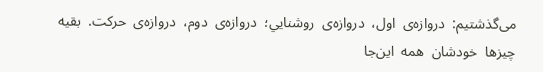می‌گذشتيم:  دروازه‌ی  اول،  دروازه‌ی  روشنايي؛  دروازه‌ی  دوم،  دروازه‌ی  حرکت.  بقيه  چيزها  خودشان  همه  اين‌جا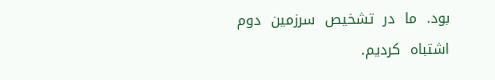بود.  ما  در  تشخيص  سرزمين  دوم  اشتباه  کرديم.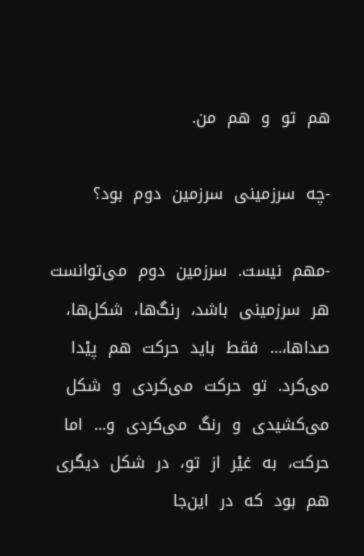هم  تو  و  هم  من.

-چه  سرزمينی  سرزمين  دوم  بود؟

-مهم  نيست.  سرزمين  دوم  می‌توانست  هر  سرزمينی  باشد،  رنگ‌ها،  شکل‌ها،  صداها،...  فقط  بايد  حرکت  هم  پيْدا  می‌کرد.  تو  حرکت  می‌کردی  و  شکل  می‌کشيدی  و  رنگ  می‌کردی  و...  اما  حرکت،  به  غيْر  از  تو،  در  شکل  ديگری  هم  بود  که  در  اين‌جا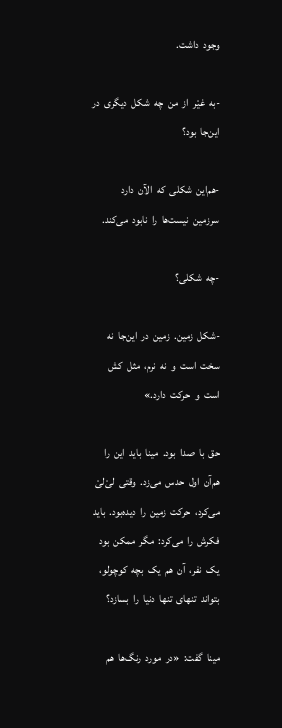وجود  داشت.

-به  غيْر  از  من  چه  شکل  ديگری  در  اين‌جا  بود؟

-هم‌اين  شکلی  که  الآن  دارد  سرزمين  نيست‌ها  را  نابود  می‌کند.

-چه  شکلی؟

-شکل  زمين.  زمين  در  اين‌جا  نه  سخت  است  و  نه  نرم،  مثل  کش  است  و  حرکت  دارد.»

حق  با  صدا  بود.  مينا  بايد  اين  را  هم‌آن  اول  حدس  می‌زد.  وقتی  لیْ‌لیْ  می‌کرد،  حرکت  زمين  را  ديده‌بود.  بايد  فکرش  را  می‌کرد:  مگر  ممکن  بود  يک  نفر،  آن  هم  يک  بچه  کوچولو،  بتواند  تنهای  تنها  دنيا  را  بسازد؟

مينا  گفت:  «در  مورد  رنگ‌ها  هم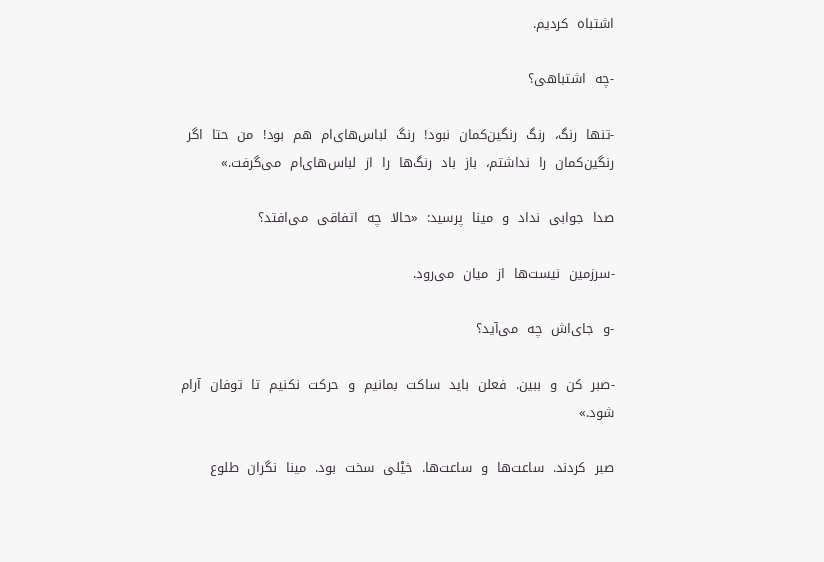اشتباه  کرديم.

-چه  اشتباهی؟

-تنها  رنگ،  رنگ  رنگين‌کمان  نبود!  رنگ  لباس‌های‌ام  هم  بود!  من  حتا  اگر  رنگين‌کمان  را  نداشتم،  باز  باد  رنگ‌ها  را  از  لباس‌های‌ام  می‌گرفت.»

صدا  جوابی  نداد  و  مينا  پرسيد:  «حالا  چه  اتفاقی  می‌افتد؟

-سرزمين  نيست‌ها  از  ميان  می‌رود.

-و  جای‌اش  چه  می‌آيد؟

-صبر  کن  و  ببين.  فعلن  بايد  ساکت  بمانيم  و  حرکت  نکنيم  تا  توفان  آرام  شود.»

صبر  کردند.  ساعت‌ها  و  ساعت‌ها.  خيْلی  سخت  بود.  مينا  نگران  طلوع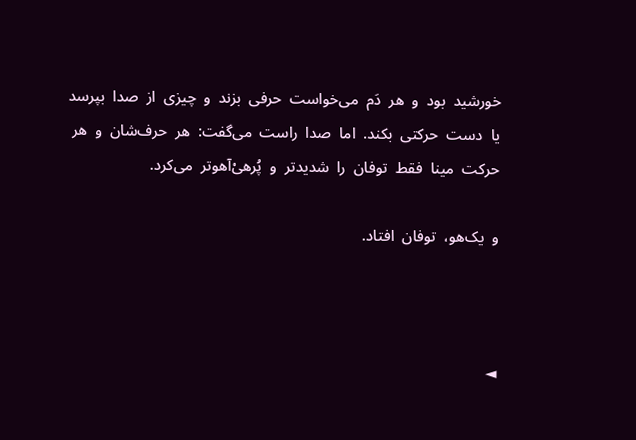خورشيد  بود  و  هر  دَم  می‌خواست  حرفی  بزند  و  چيزی  از  صدا  بپرسد  يا  دست  حرکتی  بکند.  اما  صدا  راست  می‌گفت:  هر  حرف‌شان  و  هر  حرکت  مينا  فقط  توفان  را  شديدتر  و  پُرهیْ‌آهوتر  می‌کرد.

و  يک‌هو،  توفان  افتاد.



◄